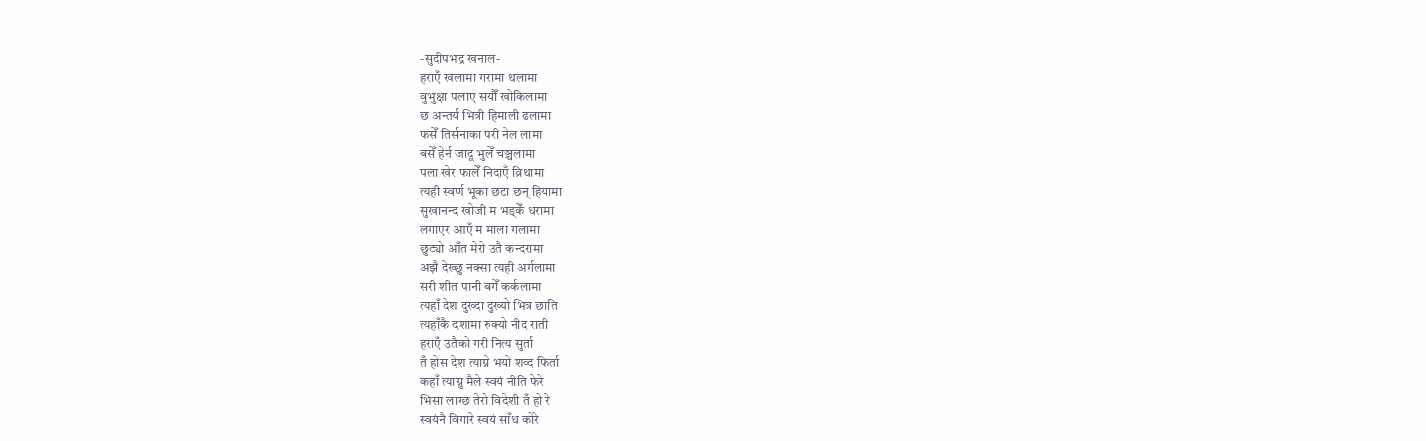-सुदीपभद्र खनाल-
हराएँ खलामा गरामा थलामा
वुभुक्षा पलाए सयौँ खोकिलामा
छ अन्तर्य भित्री हिमाली ढलामा
फसेँ तिर्सनाका परी नेल लामा
बसेँ हेर्न जादू भुलेँ चञ्चलामा
पला खेर फालेँ निदाएँ व्रिथामा
त्यही स्वर्ण भूका छटा छन् हियामा
सुखानन्द खोजी म भड्केँ धरामा
लगाएर आएँ म माला गलामा
छुट्यो आँत मेरो उतै कन्दरामा
अझै देख्छु नक्सा त्यही अर्गलामा
सरी शीत पानी बगेँ कर्कलामा
त्यहाँ देश दुख्दा दुख्यो भित्र छाति
त्यहाँकै दशामा रुक्यो नीद राती
हराएँ उतैको गरी नित्य सुर्ता
तँ होस देश त्याग्ने भयो शव्द फिर्ता
कहाँ त्याग्नु मैले स्वयं नीति फेरे
भिसा लाग्छ तेरो विदेशी तँ हो रे
स्वयंनै विगारे स्वयं साँध कोरे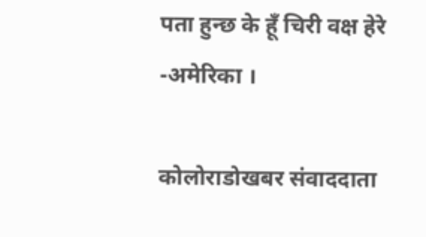पता हुन्छ के हूँ चिरी वक्ष हेरे
-अमेरिका ।

कोलोराडोखबर संवाददाता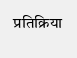प्रतिक्रिया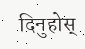दिनुहोस्